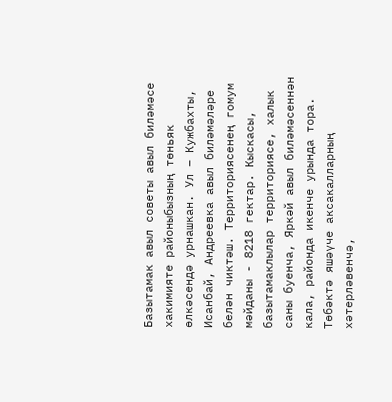Базытамак авыл советы авыл биләмәсе хакимияте районыбызның төньяк өлкәсендә урнашкан. Ул – Кужбахты, Исанбай, Андреевка авыл биләмәләре белән чиктәш. Территориясенең гомум мәйданы - 8218 гектар. Кыскасы, базытамаклылар территориясе, халык саны буенча, Яркәй авыл биләмәсеннән кала, районда икенче урында тора. Төбәктә яшәүче аксакалларның хәтерләвенчә,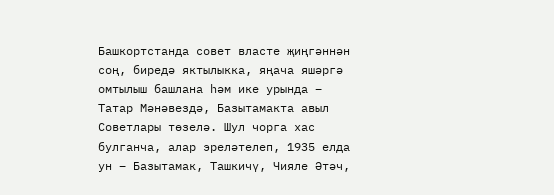Башкортстанда совет власте җиңгәннән соң, биредә яктылыкка, яңача яшәргә омтылыш башлана һәм ике урында – Татар Мәнәвездә, Базытамакта авыл Советлары төзелә. Шул чорга хас булганча, алар эреләтелеп, 1935 елда ун – Базытамак, Ташкичү, Чияле Әтәч,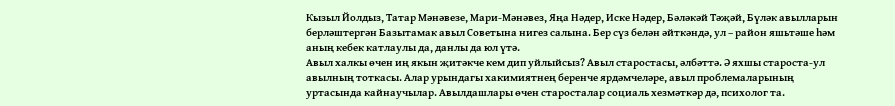Кызыл Йолдыз, Татар Мәнәвезе, Мари-Мәнәвез, Яңа Нәдер, Иске Нәдер, Бәләкәй Тәҗәй, Бүләк авылларын берләштергән Базытамак авыл Советына нигез салына. Бер сүз белән әйткәндә, ул – район яшьтәше һәм аның кебек катлаулы да, данлы да юл үтә.
Авыл халкы өчен иң якын җитәкче кем дип уйлыйсыз? Авыл старостасы, әлбәттә. Ә яхшы староста-ул авылның тоткасы. Алар урындагы хакимиятнең беренче ярдәмчеләре, авыл проблемаларының уртасында кайнаучылар. Авылдашлары өчен старосталар социаль хезмәткәр дә, психолог та.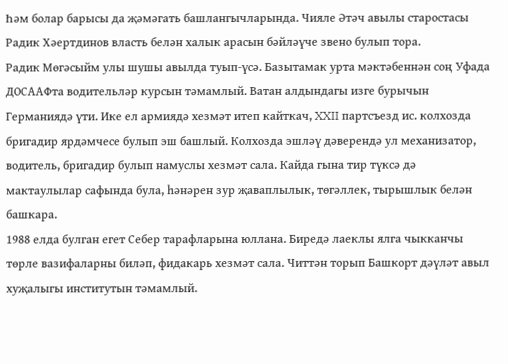Һәм болар барысы да җәмәгать башлангычларында. Чияле Әтәч авылы старостасы Радик Хәертдинов власть белән халык арасын бәйләүче звено булып тора.
Радик Мөгәсыйм улы шушы авылда туып-үсә. Базытамак урта мәктәбеннән соң Уфада ДОСААФта водительләр курсын тәмамлый. Ватан алдындагы изге бурычын Германиядә үти. Ике ел армиядә хезмәт итеп кайткач, XXII партсъезд ис. колхозда бригадир ярдәмчесе булып эш башлый. Колхозда эшләү дәверендә ул механизатор, водитель, бригадир булып намуслы хезмәт сала. Кайда гына тир түксә дә мактаулылар сафында була, һәнәрен зур җаваплылык, төгәллек, тырышлык белән башкара.
1988 елда булган егет Себер тарафларына юллана. Биредә лаеклы ялга чыкканчы төрле вазифаларны биләп, фидакарь хезмәт сала. Читтән торып Башкорт дәүләт авыл хуҗалыгы институтын тәмамлый.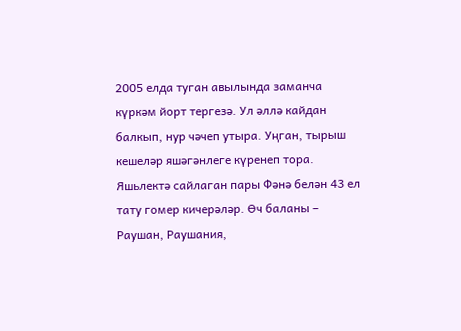2005 елда туган авылында заманча күркәм йорт тергезә. Ул әллә кайдан балкып, нур чәчеп утыра. Уңган, тырыш кешеләр яшәгәнлеге күренеп тора. Яшьлектә сайлаган пары Фәнә белән 43 ел тату гомер кичерәләр. Өч баланы – Раушан, Раушания,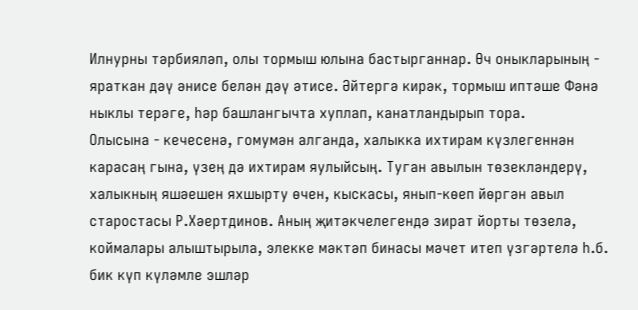Илнурны тәрбияләп, олы тормыш юлына бастырганнар. Өч оныкларының - яраткан дәү әнисе белән дәү әтисе. Әйтергә кирәк, тормыш иптәше Фәнә ныклы терәге, һәр башлангычта хуплап, канатландырып тора.
Олысына - кечесенә, гомумән алганда, халыкка ихтирам күзлегеннән карасаң гына, үзең дә ихтирам яулыйсың. Туган авылын төзекләндерү, халыкның яшәешен яхшырту өчен, кыскасы, янып-көеп йөргән авыл старостасы Р.Хәертдинов. Аның җитәкчелегендә зират йорты төзелә, коймалары алыштырыла, элекке мәктәп бинасы мәчет итеп үзгәртелә һ.б. бик күп күләмле эшләр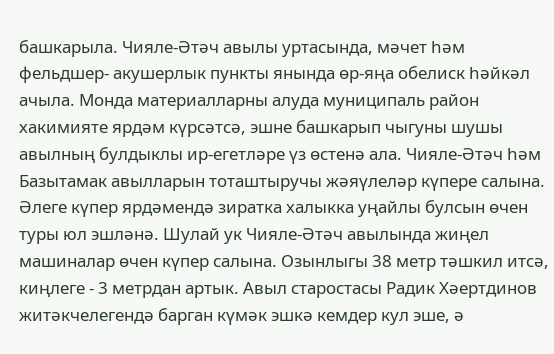башкарыла. Чияле-Әтәч авылы уртасында, мәчет һәм фельдшер- акушерлык пункты янында өр-яңа обелиск һәйкәл ачыла. Монда материалларны алуда муниципаль район хакимияте ярдәм күрсәтсә, эшне башкарып чыгуны шушы авылның булдыклы ир-егетләре үз өстенә ала. Чияле-Әтәч һәм Базытамак авылларын тоташтыручы жәяүлеләр күпере салына. Әлеге күпер ярдәмендә зиратка халыкка уңайлы булсын өчен туры юл эшләнә. Шулай ук Чияле-Әтәч авылында жиңел машиналар өчен күпер салына. Озынлыгы 38 метр тәшкил итсә, киңлеге - 3 метрдан артык. Авыл старостасы Радик Хәертдинов житәкчелегендә барган күмәк эшкә кемдер кул эше, ә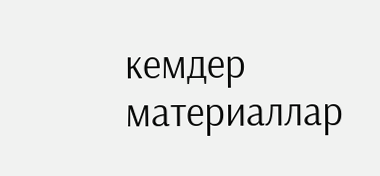кемдер материаллар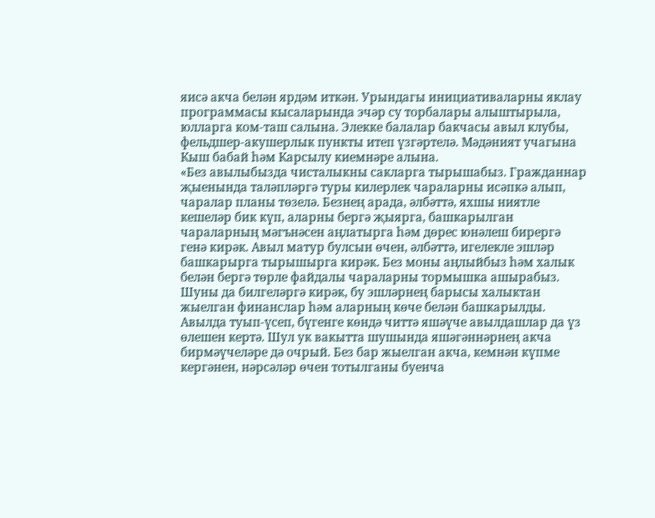яисә акча белән ярдәм иткән. Урындагы инициативаларны яклау программасы кысаларында эчәр су торбалары алыштырыла, юлларга ком-таш салына. Элекке балалар бакчасы авыл клубы, фельдшер-акушерлык пункты итеп үзгәртелә. Мәдәният учагына Кыш бабай һәм Карсылу киемнәре алына.
«Без авылыбызда чисталыкны сакларга тырышабыз. Гражданнар җыенында таләпләргә туры килерлек чараларны исәпкә алып, чаралар планы төзелә. Безнең арада, әлбәттә, яхшы ниятле кешеләр бик күп, аларны бергә җыярга, башкарылган чараларның мәгънәсен аңлатырга һәм дөрес юнәлеш бирергә генә кирәк. Авыл матур булсын өчен, әлбәттә, игелекле эшләр башкарырга тырышырга кирәк. Без моны аңлыйбыз һәм халык белән бергә төрле файдалы чараларны тормышка ашырабыз. Шуны да билгеләргә кирәк, бу эшләрнең барысы халыктан жыелган финанслар һәм аларның көче белән башкарылды. Авылда туып-үсеп, бүгенге көндә читтә яшәүче авылдашлар да үз өлешен кертә. Шул ук вакытта шушында яшәгәннәрнең акча бирмәүчеләре дә очрый. Без бар жыелган акча, кемнән күпме кергәнен, нәрсәләр өчен тотылганы буенча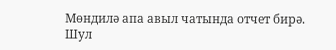Мөндилә апа авыл чатында отчет бирә. Шул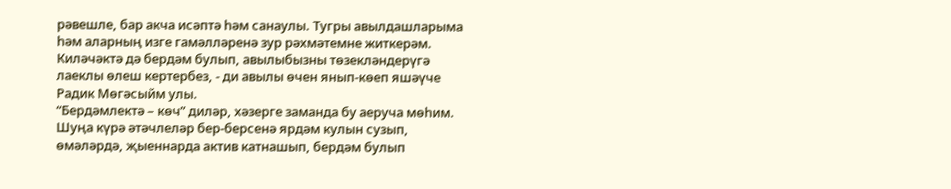рәвешле, бар акча исәптә һәм санаулы. Тугры авылдашларыма һәм аларның изге гамәлләренә зур рәхмәтемне житкерәм. Киләчәктә дә бердәм булып, авылыбызны төзекләндерүгә лаеклы өлеш кертербез, - ди авылы өчен янып-көеп яшәүче Радик Мөгәсыйм улы.
“Бердәмлектә – көч” диләр, хәзерге заманда бу аеруча мөһим. Шуңа күрә әтәчлеләр бер-берсенә ярдәм кулын сузып, өмәләрдә, җыеннарда актив катнашып, бердәм булып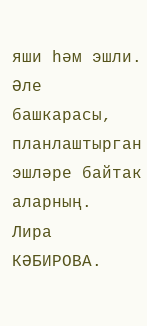яши һәм эшли. Әле башкарасы, планлаштырган эшләре байтак аларның.
Лира КӘБИРОВА.